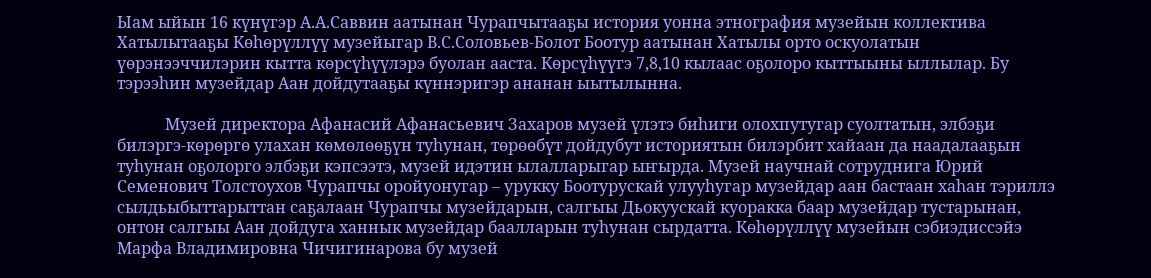Ыам ыйын 16 күнүгэр А.А.Саввин аатынан Чурапчытааҕы история уонна этнография музейын коллектива Хатылытааҕы Көһөрүллүү музейыгар В.С.Соловьев-Болот Боотур аатынан Хатылы орто оскуолатын үөрэнээччилэрин кытта көрсүһүүлэрэ буолан ааста. Көрсүһүүгэ 7,8,10 кылаас оҕолоро кыттыыны ыллылар. Бу тэрээһин музейдар Аан дойдутааҕы күннэригэр ананан ыытылынна.

            Музей директора Афанасий Афанасьевич Захаров музей үлэтэ биһиги олохпутугар суолтатын, элбэҕи билэргэ-көрөргө улахан көмөлөөҕүн туһунан, төрөөбүт дойдубут историятын билэрбит хайаан да наадалааҕын туһунан оҕолорго элбэҕи кэпсээтэ, музей идэтин ылалларыгар ыҥырда. Музей научнай сотруднига Юрий Семенович Толстоухов Чурапчы оройуонугар – урукку Боотурускай улууһугар музейдар аан бастаан хаһан тэриллэ сылдьыбыттарыттан саҕалаан Чурапчы музейдарын, салгыы Дьокуускай куоракка баар музейдар тустарынан, онтон салгыы Аан дойдуга ханнык музейдар баалларын туһунан сырдатта. Көһөрүллүү музейын сэбиэдиссэйэ Марфа Владимировна Чичигинарова бу музей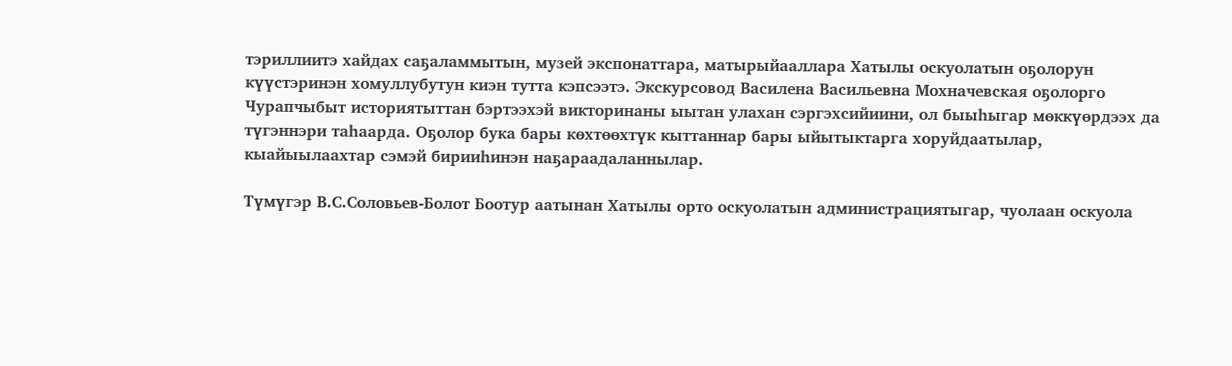тэриллиитэ хайдах саҕаламмытын, музей экспонаттара, матырыйааллара Хатылы оскуолатын оҕолорун күүстэринэн хомуллубутун киэн тутта кэпсээтэ. Экскурсовод Василена Васильевна Мохначевская оҕолорго Чурапчыбыт историятыттан бэртээхэй викторинаны ыытан улахан сэргэхсийиини, ол быыһыгар мөккүөрдээх да түгэннэри таһаарда. Оҕолор бука бары көхтөөхтүк кыттаннар бары ыйытыктарга хоруйдаатылар, кыайыылаахтар сэмэй бирииһинэн наҕараадаланнылар.

Түмүгэр В.С.Соловьев-Болот Боотур аатынан Хатылы орто оскуолатын администрациятыгар, чуолаан оскуола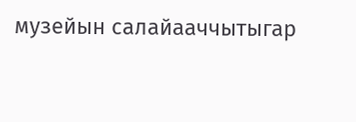музейын салайааччытыгар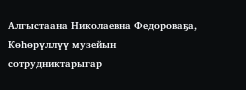Алгыстаана Николаевна Федороваҕа, Көһөрүллүү музейын сотрудниктарыгар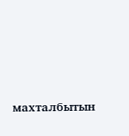махталбытын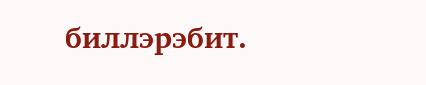биллэрэбит.